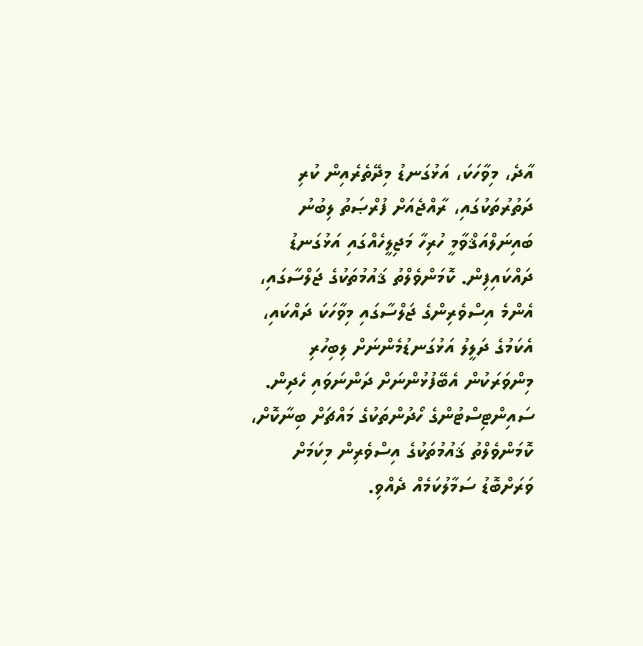އާދެ، މިވާހަކަ، އަޅުގަނޑު މިދޭތެރެއިން ކުރި ދަތުރުތަކުގައި، ރާއްޖެއަށް ފުރްޞަތު ލިބުނު ބައިނަލްއަޤްވާމީ ހުރިހާ މަޖިލީހެއްގައި އަޅުގަނޑު ދައްކައިފިން. ކޮމަންވެލްތު ޤައުމުތަކުގެ ޖަލްސާގައި، އެންމެ އިސްވެރިންގެ ޖަލްސާގައި މިވާހަކަ ދައްކައި، އެކަމުގެ ދަލީލު އަޅުގަނޑުމެންނަށް ލިބިހުރި މިންވަރަކުން އެބޭފުޅުންނަށް ދަންނަވައި ހެދިން. ސައިންޓިސްޓުންގެ ހޯދުންތަކުގެ މައްޗަށް ބިނާކޮށް، ކޮމަންވެލްތު ޤައުމުތަކުގެ އިސްވެރިން މިކަމަށް ވަރަށްބޮޑު ސަމާލުކަމެއް ދެއްވި.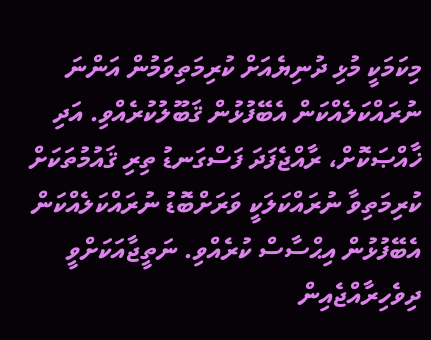މިކަމަކީ މުޅި ދުނިޔެއަށް ކުރިމަތިވަމުން އަންނަ ނުރައްކަލެއްކަން އެބޭފުޅުން ޤަބޫލުކުރެއްވި. އަދި ޚާއްޞަކޮށް، ރާއްޖެފަދަ ފަސްގަނޑު ތިރި ޤައުމުތަކަށް ކުރިމަތިވާ ނުރައްކަލަކީ ވަރަށްބޮޑު ނުރައްކަލެއްކަން އެބޭފުޅުން އިޙްސާސް ކުރެއްވި. ނަތީޖާއަކަށްވީ ދިވެހިރާއްޖެއިން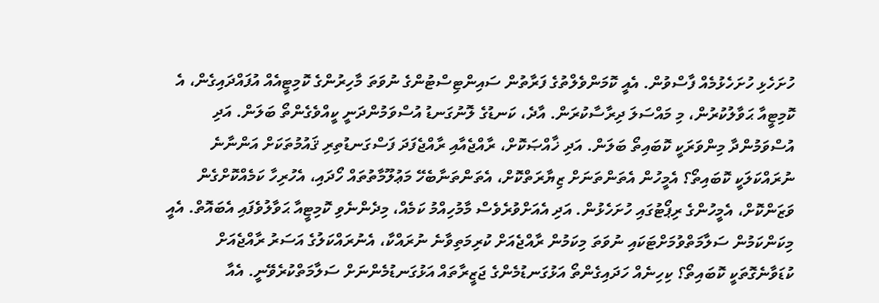ހުށަހެޅި ހުށަހެޅުމެއް ފާސްވުން. އެއީ ކޮމަންވެލްތުގެ ފަރާތުން ސައިންޓިސްޓުންގެ ނުވަތަ މާހިރުންގެ ކޮމިޓީއެއް އުފައްދައިގެން، އެ ކޮމިޓީއާ ޙަވާލުކުރުން، މި މައްސަލަ ދިރާސާކުރަން. އާދެ، ކަނޑުގެ ލޮނުގަނޑު އުސްވަމުންދަނީ ކީއްވެގެންތޯ ބަލަން. އަދި އުސްވަމުންދާ މިންވަރަކީ ކޮބައިތޯ ބަލަން. އަދި ޚާއްޞަކޮށް، ރާއްޖެއާއި ރާއްޖެފަދަ ފަސްގަނޑުތިރި ޤައުމުތަކަށް އަންނާނެ ނުރައްކަލަކީ ކޮބައިތޯ؟ އެމީހުން އެތަންތަނަށް ޒިޔާރަތްކޮށް، އެތަންތަނާބެހޭ މަޢުލޫމާތުތައް ހޯދައި، އެހުރިހާ ކަމެއްކޮށްގެން ވަޒަންކޮށް، އެމީހުންގެ ރިޕޯޓުގައި ހުށަހެޅުން. އަދި އެއަށްވުރެވެސް މާމުހިއްމު ކަމެއް، މިދެންނެވި ކޮމިޓީއާ ޙަވާލުވެފައި އެބައޮތް. އެއީ މިކަންކަމުން ސަލާމަތްވުމަށްޓަކައި ނުވަތަ މިކަމުން ރާއްޖެއަށް ކުރިމަތިވާނެ ނުރައްކާ، އެނުރައްކަލުގެ އަސަރު ރާއްޖެއަށް ކުޑަވާނެގޮތަކީ ކޮބައިތޯ؟ ކިހިނެއް ހަދައިގެންތޯ އަޅުގަނޑުމެންގެ ޖަޒީރާތައް އަޅުގަނޑުމެންނަށް ސަލާމަތްކުރެވޭނީ. އެއާ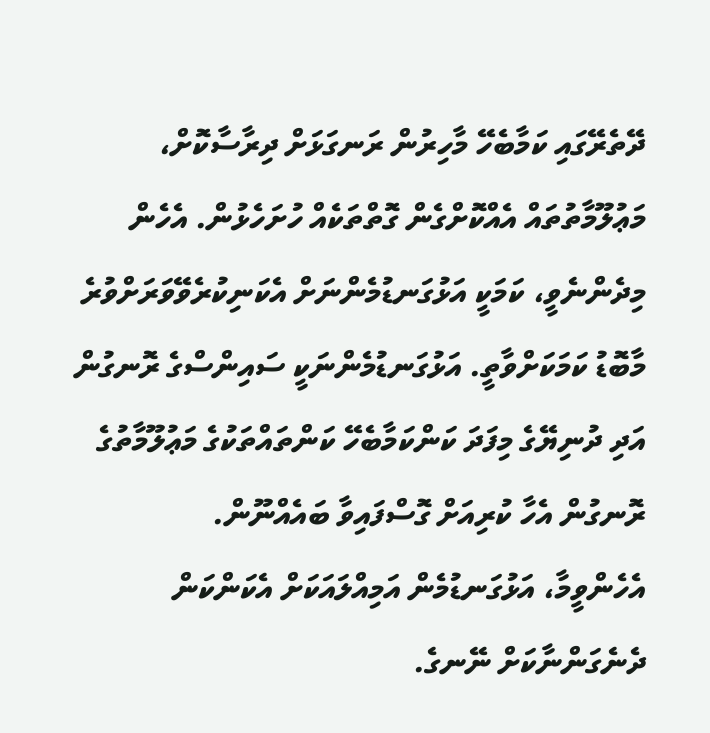ދޭތެރޭގައި ކަމާބެހޭ މާހިރުން ރަނގަޅަށް ދިރާސާކޮށް، މަޢުލޫމާތުތައް އެއްކޮށްގެން ގޮތްތަކެއް ހުށަހެޅުން. އެހެން މިދެންނެވީ، ކަމަކީ އަޅުގަނޑުމެންނަށް އެކަނިކުރެވޭވަރަށްވުރެ މާބޮޑު ކަމަކަށްވާތީ. އަޅުގަނޑުމެންނަކީ ސައިންސްގެ ރޮނގުން އަދި ދުނިޔޭގެ މިފަދަ ކަންކަމާބެހޭ ކަންތައްތަކުގެ މަޢުލޫމާތުގެ ރޮނގުން އެހާ ކުރިއަށް ގޮސްފައިވާ ބައެއްނޫން.
އެހެންވީމާ، އަޅުގަނޑުމެން އަމިއްލައަކަށް އެކަންކަން ދެނެގަންނާކަށް ނޭނގެ.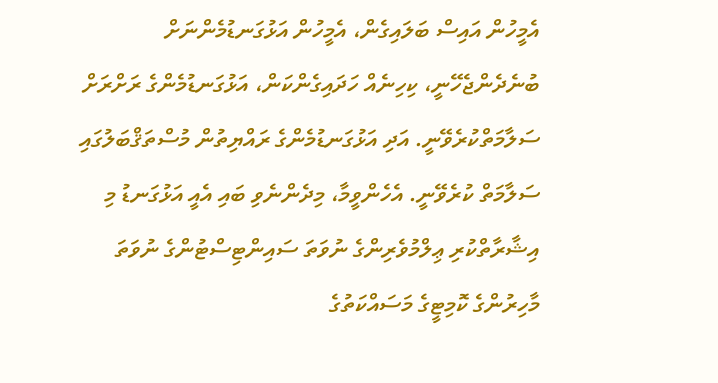އެމީހުން އައިސް ބަލައިގެން، އެމީހުން އަޅުގަނޑުމެންނަށް ބުނެދެންޖެހޭނީ، ކިހިނެއް ހަދައިގެންކަން، އަޅުގަނޑުމެންގެ ރަށްރަށް ސަލާމަތްކުރެވޭނީ. އަދި އަޅުގަނޑުމެންގެ ރައްޔިތުން މުސްތަޤްބަލުގައި ސަލާމަތް ކުރެވޭނީ. އެހެންވީމާ، މިދެންނެވި ބައި އެއީ އަޅުގަނޑު މި އިޝާރާތްކުރި ޢިލްމުވެރިންގެ ނުވަތަ ސައިންޓިސްޓުންގެ ނުވަތަ މާހިރުންގެ ކޮމިޓީގެ މަސައްކަތުގެ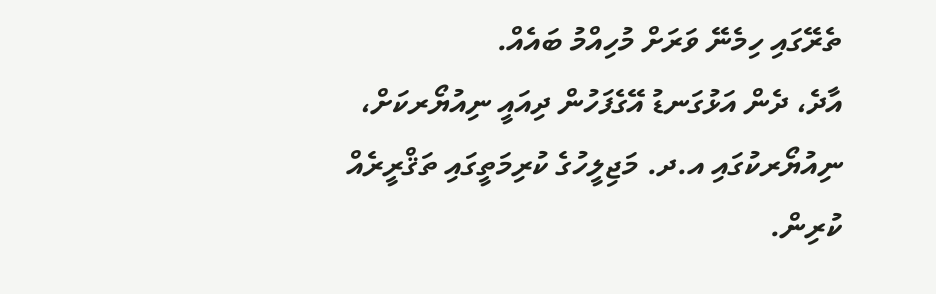ތެރޭގައި ހިމެނޭ ވަރަށް މުހިއްމު ބައެއް.
އާދެ، ދެން އަޅުގަނޑު އޭގެފަހުން ދިއައީ ނިއުޔޯރކަށް، ނިއުޔޯރކުގައި އ.ދ. މަޖިލީހުގެ ކުރިމަތީގައި ތަޤްރީރެއް ކުރިން.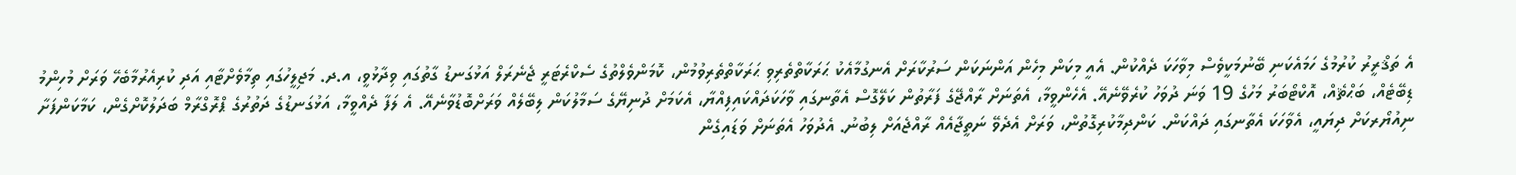އެ ތަޤްރީރު ކުރުމުގެ ހަމައެކަނި ބޭނުމަކީވެސް މިވާހަކަ ދެއްކުން. އެއީ މިކަން މިހެން އަންނަކަން ސަރުކާރަށް އެނގުމާއެކު ޙަރަކާތްތެރިވި ޙަރަކާތްތެރިވުމުން، ކޮމަންވެލްތުގެ ސެކްރެޓަރީ ޖެނެރަލް އަޅުގަނޑު ގާތުގައި ވިދާޅުވީ، އ.ދ. މަޖިލީހުގައި ތިމާވެށްޓާއި އަދި ކުރިއެރުމާބެހޭ ވަރަށް މުހިންމު ޑިބޭޓެއް، ބަޙްޘެއް، އޮކްޓޯބަރު މަހުގެ 19 ވަނަ ދުވަހު ކުރެވޭނެއޭ. އެހެންވީމާ، އެތަނަށް ރާއްޖޭގެ ފަރާތުން ކަލޭގޮސް އެތާނގައި ވާހަކަދައްކައިފިއްޔާ، އެކަމަށް ދުނިޔޭގެ ސަމާލުކަން ލިބޭލެއް ވަރަށްބޮޑުވާނެއޭ. އެ ލަފާ ދެއްވީމާ، އަޅުގަނޑުގެ ދަތުރުގެ ޕްރޮގްރާމް ބަދަލުކޮށްގެން، ކަމާކަންފަށާ ނިއުޔޯރކަށް ދިޔައީ، އެވާހަކަ އެތާނގައި ދައްކަން. ކަންދިމާކުރިގޮތުން، ވަރަށް އެދެވޭ ނަތީޖާއެއް ރާއްޖެއަށް ލިބުނު. އެދުވަހު އެތަނަށް ވަޑައިގެން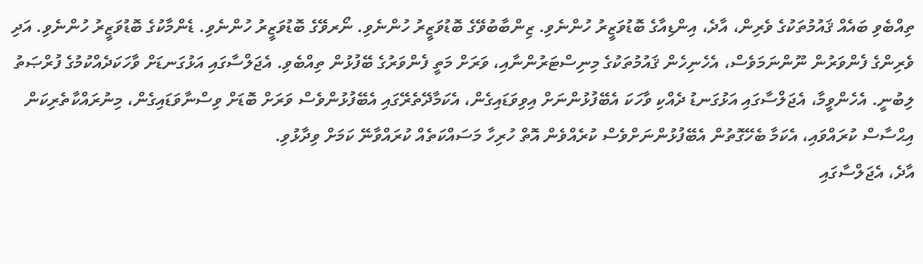ތިއްބެވި ބައެއް ޤައުމުތަކުގެ ވެރިން، އާދެ، އިންޑިއާގެ ބޮޑުވަޒީރު ހުންނެވި. ޒިންބާބުވޭގެ ބޮޑުވަޒީރު ހުންނެވި. ނޯރވޭގެ ބޮޑުވަޒީރު ހުންނެވި. ޑެންމާކުގެ ބޮޑުވަޒީރު ހުންނެވި. އަދި ވެރިންގެ ފެންވަރުން ނޫންނަމަވެސް، އެހެނިހެން ޤައުމުތަކުގެ މިނިސްޓަރުންނާއި، ވަރަށް މަތީ ފެންވަރުގެ ބޭފުޅުން ތިއްބެވި. އެޖަލްސާގައި އަޅުގަނޑަށް ވާހަކަދެއްކުމުގެ ފުރްޞަތު ލިބުނީ. އެހެންވީމާ، އެޖަލްސާގައި އަޅުގަނޑު ދެއްކި ވާހަކަ އެބޭފުޅުންނަށް އިވިވަޑައިގެން، އެކަމާދޭތެރޭގައި އެބޭފުޅުންވެސް ވަރަށް ބޮޑަށް ވިސްނާވަޑައިގެން، މިނުރައްކާތެރިކަން އިޙްސާސް ކުރައްވައި، އެކަމާ ބެހޭގޮތުން އެބޭފުޅުންނަށްވެސް ކުރެއްވެން އޮތް ހުރިހާ މަސައްކަތެއް ކުރައްވާނޭ ކަމަށް ވިދާޅުވި.
އާދެ، އެޖަލްސާގައި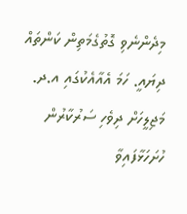މިދެންނެވި ގޮތުގެމަތިން ކަންތައް ދިޔައީ. ހަމަ އެއާއެކުގައި އ.ދ. މަޖިލީހަށް ދިވެހި ސަރުކާރުން ހުށަހަޅާފައިވާ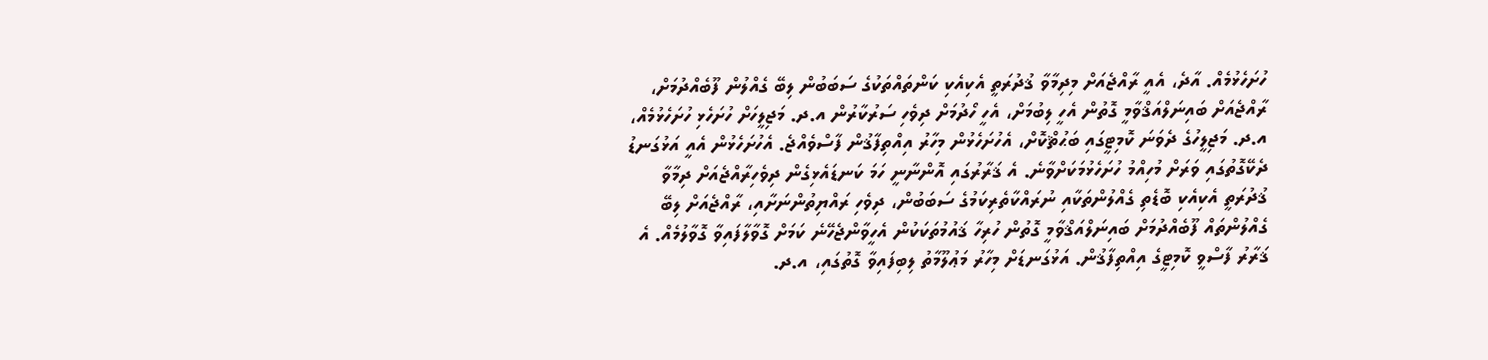ހުށަހެޅުމެއް. އާދެ، އެއީ ރާއްޖެއަށް މިދިމާވާ ޤުދުރަތީ އެކިއެކި ކަންތައްތަކުގެ ސަބަބުން ލިބޭ ގެއްލުން ފޫބެއްދުމަށް، ރާއްޖެއަށް ބައިނަލްއަޤްވާމީ ގޮތުން އެހީ ލިބުމަށް، އެހީ ހޯދުމަށް ދިވެހި ސަރުކާރުން އ.ދ. މަޖިލީހަށް ހުށަހެޅި ހުށަހެޅުމެއް، އ.ދ. މަޖިލީހުގެ ދެވަނަ ކޮމިޓީގައި ބަޙުޘްކޮށް، އެހުށަހެޅުން މިހާރު އިއްތިފާޤުން ފާސްވެއްޖެ. އެހުށަހެޅުން އެއީ އަޅުގަނޑު ދެކޭގޮތުގައި ވަރަށް މުހިއްމު ހުށަހެޅުމަކަށްވާނެ. އެ ޤަރާރުގައި އޮންނާނީ ހަމަ ކަނޑައެޅިގެން ދިވެހިރާއްޖެއަށް ދިމާވާ ޤުދުރަތީ އެކިއެކި ބޮޑެތި ގެއްލުންތަކާއި ނުރައްކާތެރިކަމުގެ ސަބަބުން، ދިވެހި ރައްޔިތުންނަށާއި، ރާއްޖެއަށް ލިބޭ ގެއްލުންތައް ފޫބެއްދުމަށް ބައިނަލްއަޤްވާމީ ގޮތުން ހުރިހާ ޤައުމުތަކަކުން އެހީވާންޖެހޭނެ ކަމަށް ގޮވާލާފައިވާ ގޮވާލުމެއް. އެ ޤަރާރު ފާސްވީ ކޮމިޓީގެ އިއްތިފާޤުން. އަޅުގަނޑަށް މިހާރު މަޢުލޫމާތު ލިބިފައިވާ ގޮތުގައި، އ.ދ.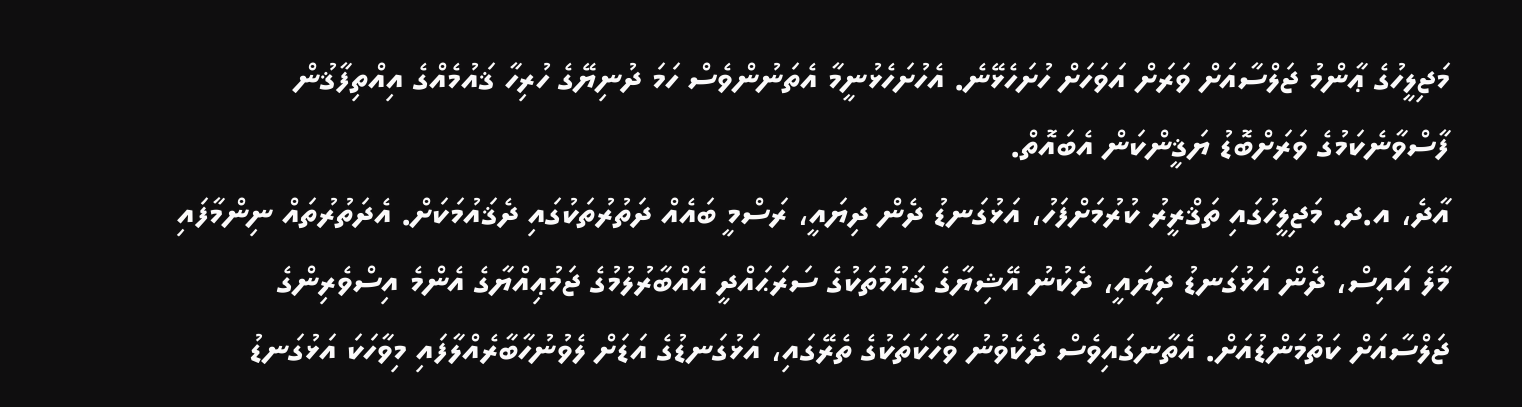މަޖިލީހުގެ ޢާންމު ޖަލްސާއަށް ވަރަށް އަވަހަށް ހުށަހެޅޭނެ. އެހުށަހެޅުނީމާ އެތަނުންވެސް ހަމަ ދުނިޔޭގެ ހުރިހާ ޤައުމެއްގެ އިއްތިފާޤުން ފާސްވާނެކަމުގެ ވަރަށްބޮޑު ޔަޤީންކަން އެބައޮތް.
އާދެ، އ.ދ. މަޖިލީހުގައި ތަޤްރީރު ކުރުމަށްފަހު، އަޅުގަނޑު ދެން ދިޔައީ، ރަސްމީ ބައެއް ދަތުރުތަކުގައި ދެޤައުމަކަށް. އެދަތުރުތައް ނިންމާފައި މާލެ އައިސް، ދެން އަޅުގަނޑު ދިޔައީ، ދެކުނު އޭޝިޔާގެ ޤައުމުތަކުގެ ސަރަޙައްދީ އެއްބާރުލުމުގެ ޖަމުޢިއްޔާގެ އެންމެ އިސްވެރިންގެ ޖަލްސާއަށް ކަތުމަންޑުއަށް. އެތާނގައިވެސް ދެކެވުނު ވާހަކަތަކުގެ ތެރޭގައި، އަޅުގަނޑުގެ އަޑަށް ލެވުނުހާބާރެއްލާފައި މިވާހަކަ އަޅުގަނޑު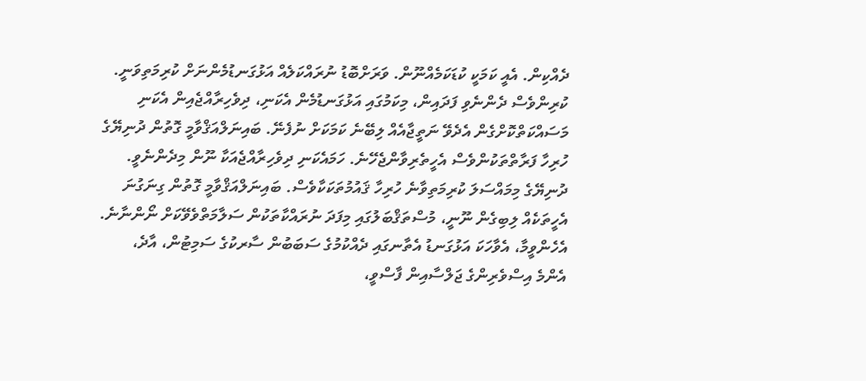ދެއްކިން. އެއީ ކަމަކީ ކުޑަކަމެއްނޫން. ވަރަށްބޮޑު ނުރައްކަލެއް އަޅުގަނޑުމެންނަށް ކުރިމަތިވަނީ. ކުރިންވެސް ދެންނެވި ފަދައިން، މިކަމުގައި އަޅުގަނޑުމެން އެކަނި، ދިވެހިރާއްޖެއިން އެކަނި މަސައްކަތްކޮށްގެން އެދެވޭ ނަތީޖާއެއް ލިބޭނެ ކަމަކަށް ނުފެނޭ. ބައިނަލްއަޤްވާމީ ގޮތުން ދުނިޔޭގެ ހުރިހާ ފަރާތްތަކުންވެސް އެހީތެރިވާންޖެހޭނެ. ހަމައެކަނި ދިވެހިރާއްޖެއަކާ ނޫން މިދެންނެވީ. ދުނިޔޭގެ މިމައްސަލަ ކުރިމަތިވާނެ ހުރިހާ ޤައުމުތަކަކާވެސް. ބައިނަލްއަޤްވާމީ ގޮތުން ގިނަގުނަ އެހީތަކެއް ލިބިގެން ނޫނީ، މުސްތަޤްބަލުގައި މިފަދަ ނުރައްކާތަކުން ސަލާމަތްވެވޭކަށް ނޯންނާނެ.
އެހެންވީމާ، އެވާހަކަ އަޅުގަނޑު އެތާނގައި ދެއްކުމުގެ ސަބަބުން ސާރކުގެ ސަމިޓުން، އާދެ، އެންމެ އިސްވެރިންގެ ޖަލްސާއިން ފާސްވީ،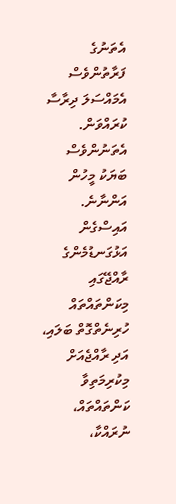އެތަނުގެ ފަރާތުންވެސް އެމައްސަލަ ދިރާސާ ކުރައްވަން. އެތަނުންވެސް ބަޔަކު މީހުން އަންނާނެ. އައިސްގެން އަޅުގަނޑުމެންގެ ރާއްޖޭގައި މިކަންތައްތައް ހުރިނެތްގޮތް ބަލައި، އަދި ރާއްޖެއަށް މިކުރިމަތިވާ ކަންތައްތައް، ނުރައްކާ،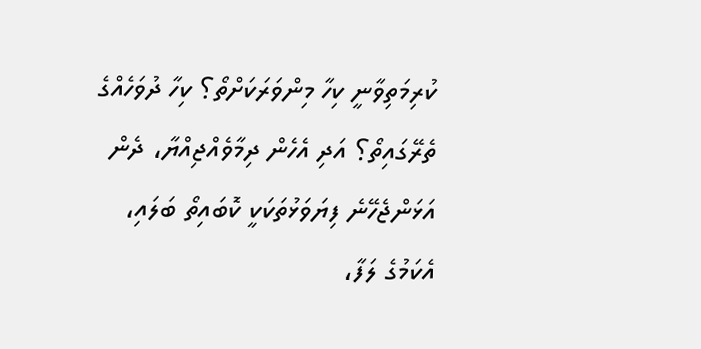ކުރިމަތިވާނީ ކިހާ މިންވަރަކަށްތޯ؟ ކިހާ ދުވަހެއްގެ ތެރޭގައިތޯ؟ އަދި އެހެން ދިމާވެއްޖިއްޔާ، ދެން އަޅަންޖެހޭނެ ފިޔަވަޅުތަކަކީ ކޮބައިތޯ ބަލައި، އެކަމުގެ ލަފާ،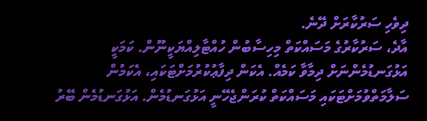ދިވެހި ސަރުކާރަށް ދޭނެ.
އާދެ، ސަރުކާރުގެ މަސައްކަތް މިހިސާބުން ހުއްޓާލިއްޔަކީނޫން. ކަމަކީ އަޅުގަނޑުމެންނަށް ދިމާވާ ކަމެއް. އެކަން ދިފާޢުކުރުމަށްޓަކައި، އެކަމުން ސަލާމަތްވުމަށްޓަކައި މަސައްކަތް ކުރަންޖެހޭނީ އަޅުގަނޑުމެން. އަޅުގަނޑުމެން ބޭރު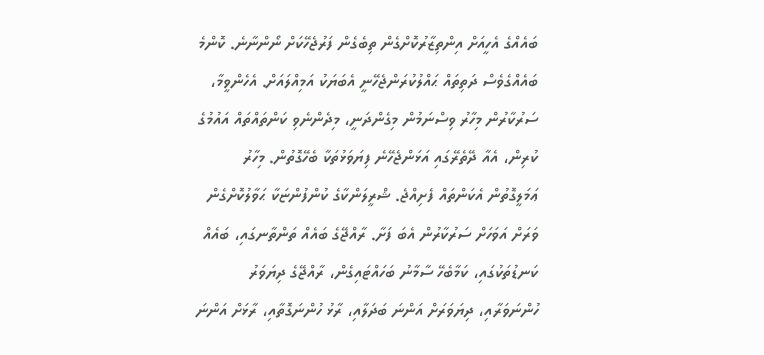ބައެއްގެ އެހީއަށް އިންތިޒާރުކޮށްގެން ތިބެގެން ފަރުޖެހޭކަށް ނޯންނާނެ. ކޮންމެ ބައެއްގެވެސް ދަތިތައް ޙައްލުކުރަންޖެހޭނީ އެބަޔަކު އަމިއްލައަށް. އެހެންވީމާ، ސަރުކާރުން މިހާރު ވިސްނަމުން މިގެންދަނީ، މިދެންނެވި ކަންތައްތައް އައުމުގެ ކުރިން، އެއާ ދޭތެރޭގައި އަޅަންޖެހޭނެ ފިޔަވަޅުތަކާ ބެހޭގޮތުން. މިހާރު ޢަމަލީގޮތުން އެކަންތައް ފެށިއްޖެ. ޝްރީލަންކާގެ ކުންފުންޏަކާ ޙަވާލުކޮށްގެން ވަރަށް އަވަހަށް ސަރުކާރުން އެބަ ފަށާ. ރާއްޖޭގެ ބައެއް ތަންތާނގައި، ބައެއް ކަނޑުތަކުގައި، ކަމާބެހޭ ސާމާނު ބަހައްޓައިގެން، ރާއްޖޭގެ ދިޔަވަރު ހުންނަވަރާއި، ދިޔަވަރަށް އަންނަ ބަދަލާއި، ރާޅު ހުންނަގޮތާއި، ރާޅަށް އަންނަ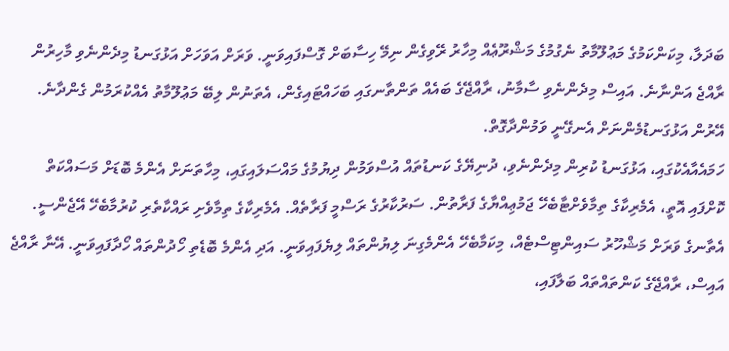ބަދަލާ، މިކަންކަމުގެ މަޢުލޫމާތު ނެގުމުގެ މަޝްރޫޢެއް މިހާރު ރޭވިގެން ނިމޭ ހިސާބަށް ގޮސްފައިވަނީ. ވަރަށް އަވަހަށް އަޅުގަނޑު މިދެންނެވި މާހިރުން ރާއްޖެ އަންނާނެ. އައިސް މިދެންނެވި ސާމާނު، ރާއްޖޭގެ ބައެއް ތަންތާނގައި ބަހައްޓައިގެން، އެތަނުން ލިބޭ މަޢުލޫމާތު އެއްކުރަމުން ގެންދާނެ. އޭރުން އަޅުގަނޑުމެންނަށް އެނގޭނީ ވަމުންދާގޮތް.
ހަމައެއާއެކުގައި، އަޅުގަނޑު ކުރިން މިދެންނެވި، ދުނިޔޭގެ ކަނޑުތައް އުސްވަމުން ދިޔުމުގެ މައްސަލައިގައި، މިހާތަނަށް އެންމެ ބޮޑަށް މަސައްކަތް ކޮށްފައި އޮތީ، އެމެރިކާގެ ތިމާވެށްޓާބެހޭ ޖަމުޢިއްޔާގެ ފަރާތުން. ސަރުކާރުގެ ރަސްމީ ފަރާތެއް. އެމެރިކާގެ ތިމާވެށި ރައްކާތެރި ކުރުމާބެހޭ އޭޖެންސީ. އެތާނގެ ވަރަށް މަޝްހޫރު ސައިންޓިސްޓެއް، މިކަމާބެހޭ އެންމެގިނަ ލިޔުންތައް ލިޔެފައިވަނީ. އަދި އެންމެ ބޮޑެތި ހޯދުންތައް ހޯދާފައިވަނީ. އޭނާ ރާއްޖެ އައިސް، ރާއްޖޭގެ ކަންތައްތައް ބަލާފައި،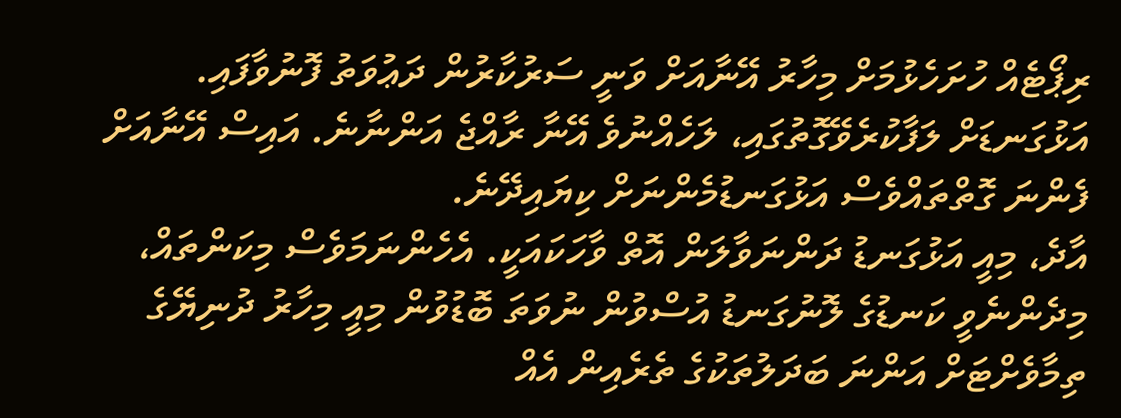ރިޕޯޓެއް ހުށަހެޅުމަށް މިހާރު އޭނާއަށް ވަނީ ސަރުކާރުން ދަޢުވަތު ފޮނުވާފައި. އަޅުގަނޑަށް ލަފާކުރެވޭގޮތުގައި، ލަހެއްނުވެ އޭނާ ރާއްޖެ އަންނާނެ. އައިސް އޭނާއަށް ފެންނަ ގޮތްތައްވެސް އަޅުގަނޑުމެންނަށް ކިޔައިދޭނެ.
އާދެ، މިއީ އަޅުގަނޑު ދަންނަވާލަން އޮތް ވާހަކައަކީ. އެހެންނަމަވެސް މިކަންތައް، މިދެންނެވީ ކަނޑުގެ ލޮނުގަނޑު އުސްވުން ނުވަތަ ބޮޑުވުން މިއީ މިހާރު ދުނިޔޭގެ ތިމާވެށްޓަށް އަންނަ ބަދަލުތަކުގެ ތެރެއިން އެއް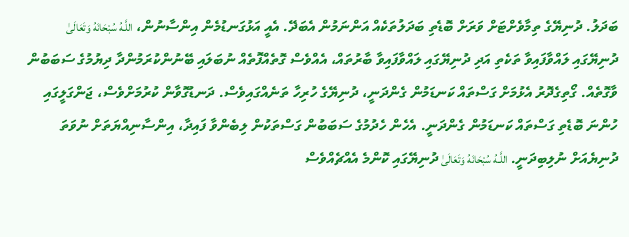ބަދަލު. ދުނިޔޭގެ ތިމާވެށްޓަށް ވަރަށް ބޮޑެތި ބަދަލުތަކެއް އަންނަމުން އެބަދޭ. އެއީ އަޅުގަނޑުމެން އިންސާނުން، اللَّـهُ سُبْحَانَهُ وَتَعَالَىٰ ދުނިޔޭގައި ލައްވާފައިވާ ތަކެތި އަދި ދުނިޔޭގައި ލައްވާފައިވާ ބާރުތައް، އެއްވެސް ގޮތެއްފޮތެއް ނުބަލައި ބޭނުންކުރަމުންދާ ދިޔުމުގެ ސަބަބުން ވާގޮތެއް. ގޯތިގެދޮރު އެޅުމަށް ގަސްތައް ކަނޑަމުން ގެންދަނީ، ދުނިޔޭގެ ހުރިހާ ތަނެއްގައިވެސް. ދަނޑުގޮވާން ކުރުމަށްވެސް، ޖަންގަލީގައި ހުންނަ ބޮޑެތި ގަސްތައް ކަނޑަމުން ގެންދަނީ. އެހެން ހެދުމުގެ ސަބަބުން ގަސްތަކުން ލިބެންވާ ފައިދާ، އިންސާނިއްޔަތަށް ނުވަތަ ދުނިޔެއަށް ނުލިބިދަނީ. اللَّـهُ سُبْحَانَهُ وَتَعَالَىٰ ދުނިޔޭގައި ކޮންމެ އެއްޗެއްވެސް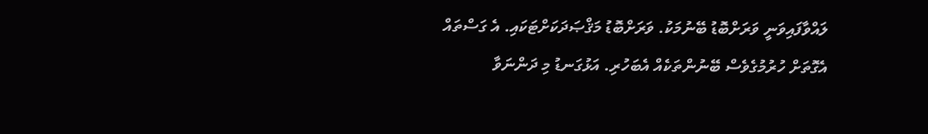ލައްވާފައިވަނީ ވަރަށްބޮޑު ބޭނުމަކު. ވަރަށްބޮޑު މަޤްޞަދަކަށްޓަކައި. އެ ގަސްތައް އެގޮތަށް ހުރުމުގެވެސް ބޭނުންތަކެއް އެބަހުރި. އަޅުގަނޑު މި ދަންނަވާ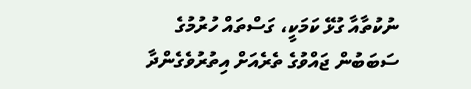ނުކުތާއާ ގުޅޭ ކަމަކީ، ގަސްތައް ހުރުމުގެ ސަބަބުން ޖައްވުގެ ތެރެއަށް އިތުރުވެގެންދާ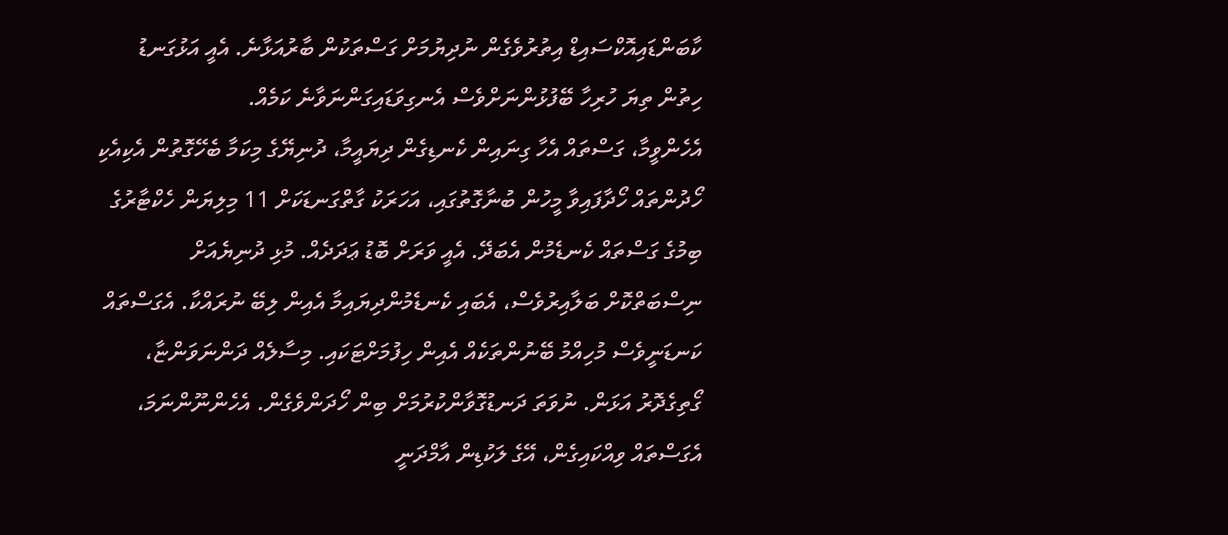ކާބަންޑައިއޮކްސައިޑް އިތުރުވެގެން ނުދިޔުމަށް ގަސްތަކުން ބާރުއަޅާނެ. އެއީ އަޅުގަނޑު ހިތުން ތިޔަ ހުރިހާ ބޭފުޅުންނަށްވެސް އެނގިވަޑައިގަންނަވާނެ ކަމެއް.
އެހެންވީމާ، ގަސްތައް އެހާ ގިނައިން ކެނޑިގެން ދިޔައީމާ، ދުނިޔޭގެ މިކަމާ ބެހޭގޮތުން އެކިއެކި ހޯދުންތައް ހޯދާފައިވާ މީހުން ބުނާގޮތުގައި، އަހަރަކު ގާތްގަނޑަކަށް 11 މިލިޔަން ހެކްޓާރުގެ ބިމުގެ ގަސްތައް ކެނޑެމުން އެބަދޭ. އެއީ ވަރަށް ބޮޑު ޢަދަދެއް. މުޅި ދުނިޔެއަށް ނިސްބަތްކޮށް ބަލާއިރުވެސް، އެބައި ކެނޑެމުންދިޔައިމާ އެއިން ލިބޭ ނުރައްކާ. އެގަސްތައް ކަނޑަނީވެސް މުހިއްމު ބޭނުންތަކެއް އެއިން ހިފުމަށްޓަކައި. މިސާލެއް ދަންނަވަންޏާ، ގޯތިގެދޮރު އަޅަން. ނުވަތަ ދަނޑުގޮވާންކުރުމަށް ބިން ހޯދަންވެގެން. އެހެންނޫންނަމަ، އެގަސްތައް ވިއްކައިގެން، އޭގެ ލަކުޑިން އާމްދަނީ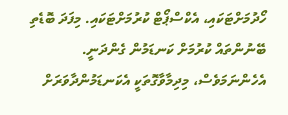ހޯދުމަށްޓަކައި، އެކްސްޕޯޓް ކުރުމަށްޓަކައި. މިފަދަ ބޮޑެތި ބޭނުންތައް ކުރުމަށް ކަނޑަމުން ގެންދަނީ. އެހެންނަމަވެސް، މިދިމާވާގޮތަކީ އެކަނޑަމުންދާވަރަށް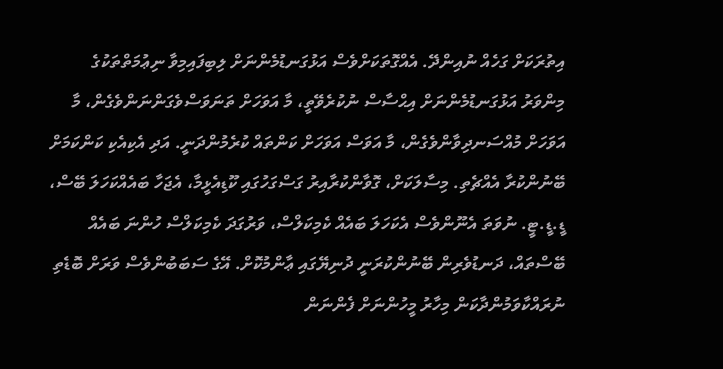އިތުރަކަށް ގަހެއް ނުއިންދޭ. އެއްގޮތަކަށްވެސް އަޅުގަނޑުމެންނަށް ލިބިފައިމިވާ ނިޢުމަތްތަކުގެ މިންވަރު އަޅުގަނޑުމެންނަށް އިޙްސާސް ނުކުރެވޭތީ، މާ އަވަހަށް ތަނަވަސްވެގަންނަންވެގެން، މާ އަވަހަށް މުއްސަނދިވާންވެގެން، މާ އަވަސް އަވަހަށް ކަންތައް ކުރެމުންދަނީ. އަދި އެކިއެކި ކަންކަމަށް ބޭނުންކުރާ އެއްޗެތި. މިސާލަކަށް، ގޮވާންކުރާއިރު ގަސްގަހުގައި ކޫޑިއެޅީމާ، އެޖަހާ ބައެއްކަހަލަ ބޭސް، ޑީ.ޑީ.ޓީ. ނުވަތަ އެނޫންވެސް އެކަހަލަ ބައެއް ކެމިކަލްސް، ވަރުގަދަ ކެމިކަލްސް ހުންނަ ބައެއް ބޭސްތައް، ދަނޑުވެރިން ބޭނުންކުރަނީ ދުނިޔޭގައި ޢާންމުކޮށް. އޭގެ ސަބަބުންވެސް ވަރަށް ބޮޑެތި ނުރައްކާވަމުންދާކަން މިހާރު މީހުންނަށް ފެންނަން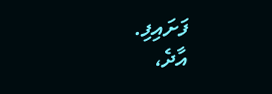ފަށައިފި.
އާދެ،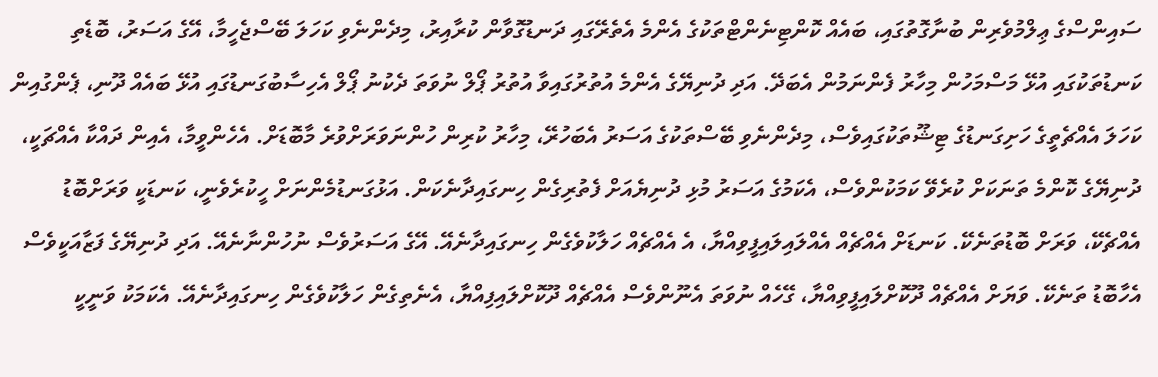ސައިންސްގެ ޢިލްމުވެރިން ބުނާގޮތުގައި، ބައެއް ކޮންޓިނެންޓްތަކުގެ އެންމެ އެތެރޭގައި ދަނޑުގޮވާން ކުރާއިރު، މިދެންނެވި ކަހަލަ ބޭސްޖެހީމާ، އޭގެ އަސަރު، ބޮޑެތި ކަނޑުތަކުގައި އުޅޭ މަސްމަހުން މިހާރު ފެންނަމުން އެބަދޭ. އަދި ދުނިޔޭގެ އެންމެ އުތުރުގައިވާ އުތުރު ޕޯލް ނުވަތަ ދެކުނު ޕޯލް އެހިސާބުގަނޑުގައި އުޅޭ ބައެއް ދޫނި، ޕެންގުއިން ކަހަލަ އެއްޗެތީގެ ހަށިގަނޑުގެ ޓިޝޫތަކުގައިވެސް، މިދެންނެވި ބޭސްތަކުގެ އަސަރު އެބަހުރޭ، މިހާރު ކުރިން ހުންނަވަރަށްވުރެ މާބޮޑަށް. އެހެންވީމާ، އެއިން ދައްކާ އެއްޗަކީ، ދުނިޔޭގެ ކޮންމެ ތަނަކަށް ކުރެވޭ ކަމަކުންވެސް، އެކަމުގެ އަސަރު މުޅި ދުނިޔެއަށް ފެތުރިގެން ހިނގައިދާނެކަން. އަޅުގަނޑުމެންނަށް ހީކުރެވެނީ، ކަނޑަކީ ވަރަށްބޮޑު އެއްޗެކޭ، ވަރަށް ބޮޑުތަނެކޭ. ކަނޑަށް އެއްޗެއް އެއްލައިލައިފީވިއްޔާ، އެ އެއްޗެއް ހަލާކުވެގެން ހިނގައިދާނެއޭ. އޭގެ އަސަރުވެސް ނުހުންނާނެއޭ. އަދި ދުނިޔޭގެ ފަޒާއަކީވެސް އެހާބޮޑު ތަނެކޭ. ވަޔަށް އެއްޗެއް ދޫކޮށްލައިފީވިއްޔާ، ގޭހެއް ނުވަތަ އެނޫންވެސް އެއްޗެއް ދޫކޮށްލައިފިއްޔާ، އެނެތިގެން ހަލާކުވެގެން ހިނގައިދާނެއޭ. އެކަމަކު ވަނީކީ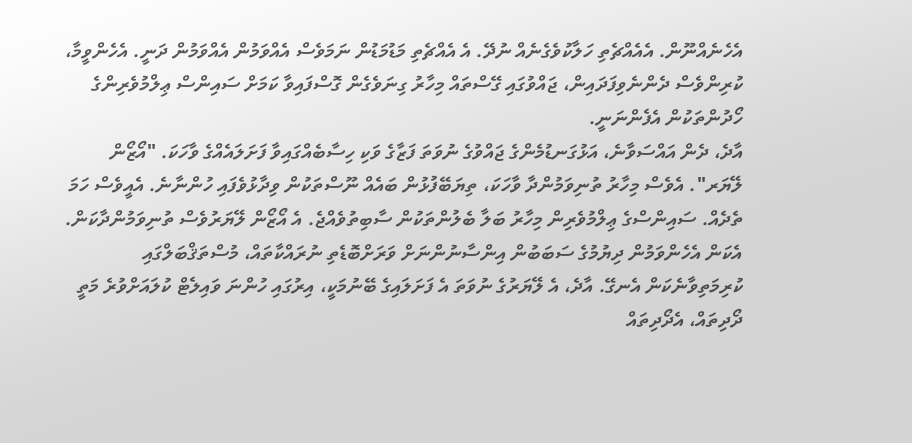އެހެނެއްނޫން. އެއެއްޗެތި ހަލާކުވެގެނެއް ނުދޭ. އެ އެއްޗެތި މަޑުމަޑުން ނަމަވެސް އެއްވަމުން އެއްވަމުން ދަނީ. އެހެންވީމާ، ކުރިންވެސް ދެންނެވިފަދައިން، ޖައްވުގައި ގޭސްތައް މިހާރު ގިނަވެގެން ގޮސްފައިވާ ކަމަށް ސައިންސް ޢިލްމުވެރިންގެ ހޯދުންތަކުން އެފެންނަނީ.
އާދެ، ދެން އައްސަވާނެ، އަޅުގަނޑުމެންގެ ޖައްވުގެ ނުވަތަ ފަޒާގެ ވަކި ހިސާބެއްގައިވާ ފަށަލައެއްގެ ވާހަކަ. "އޯޒޯން ލޭޔަރ". އެވެސް މިހާރު ތުނިވަމުންދާ ވާހަކަ، ތިޔަބޭފުޅުން ބައެއް ނޫސްތަކުން ވިދާޅުވެފައި ހުންނާނެ. އެއީވެސް ހަމަ ތެދެއް. ސައިންސްގެ ޢިލްމުވެރިން މިހާރު ބަލާ ބެލުންތަކުން ސާބިތުވެއްޖެ. އެ އޯޒޯން ލޭޔަރުވެސް ތުނިވަމުންދާކަން. އެކަން އެހެންވަމުން ދިޔުމުގެ ސަބަބުން އިންސާނުންނަށް ވަރަށްބޮޑެތި ނުރައްކާތައް، މުސްތަޤްބަލްގައި ކުރިމަތިވާނެކަން އެނގޭ. އާދެ، އެ ލޭޔަރުގެ ނުވަތަ އެ ފަށަލައިގެ ބޭނުމަކީ، އިރުގައި ހުންނަ ވައިލެޓް ކުލައަށްވުރެ މަތީ ދޯދިތައް، އެދޯދިތައް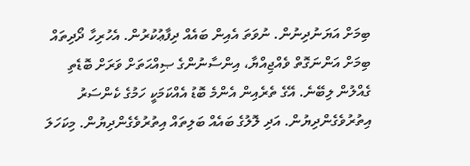ބިމަށް އަޔަނުދިނުން. ނުވަތަ އެއިން ބައެއް ދިފާޢުކުރުން. އެހުރިހާ ދޯދިތައް ބިމަށް އަންނަގޮތް ވެއްޖިއްޔާ، އިންސާނުންގެ ޞިއްޙަތަށް ވަރަށް ބޮޑެތި ގެއްލުން ލިބޭނެ. އޭގެ ތެރެއިން އެންމެ ބޮޑު އެއްކަމަކީ ހަމުގެ ކެންސަރު އިތުރުވެގެންދިޔުން. އަދި ލޮލުގެ ބައެއް ބަލިތައް އިތުރުވެގެންދިޔުން. މިކަހަލަ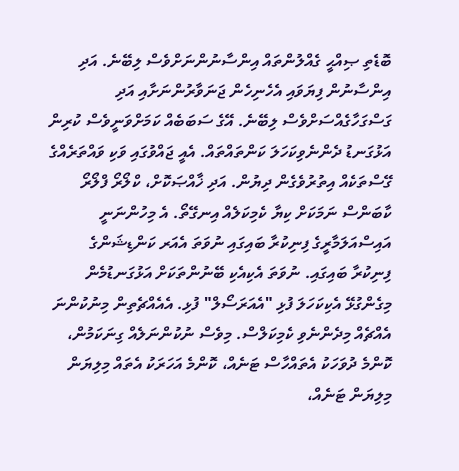ބޮޑެތި ޞިއްޙީ ގެއްލުންތައް އިންސާނުންނަށްވެސް ލިބޭނެ. އަދި އިންސާނުން ފިޔަވައި އެހެނިހެން ޖަނަވާރުންނަށާއި އަދި ގަސްގަހާގެއްސަށްވެސް ލިބޭނެ. އޭގެ ސަބަބެއް ކަމަށްވަނީވެސް ކުރިން އަޅުގަނޑު ދެންނެވިކަހަލަ ކަންތައްތައް. އެއީ ޖައްވުގައި ވަކި ވައްތަރެއްގެ ގޭސްތަކެއް އިތުރުވެގެން ދިޔުން. އަދި ޚާއްޞަކޮށް، ކްލޯރޯ ފްލޯރޯ ކާބަންސް ނަމަކަށް ކިޔާ ކެމިކަލެއް އިނގޭތޯ. އެ މިހުންނަނީ އައިސްއަލަމާރީގެ ފިނިކުރާ ބައިގައި ނުވަތަ އެއަރ ކަންޑިޝަންގެ ފިނިކުރާ ބައިގައި. ނުވަތަ އެކިއެކި ބޭނުންތަކަށް އަޅުގަނޑުމެން މިގެންގުޅޭ އެކިކަހަލަ ފުޅި "އެއަރަސޯލް" ފުޅި. އެއެއްޗެތިން މިނުކުންނަ އެއްޗެއް މިދެންނެވި ކެމިކަލްސް. މިވެސް ނުކުންނަލެއް ގިނަކަމުން، ކޮންމެ ދުވަހަކު އެތައްހާސް ޓަނެއް، ކޮންމެ އަހަރަކު އެތައް މިލިޔަން މިލިޔަން ޓަނެއް،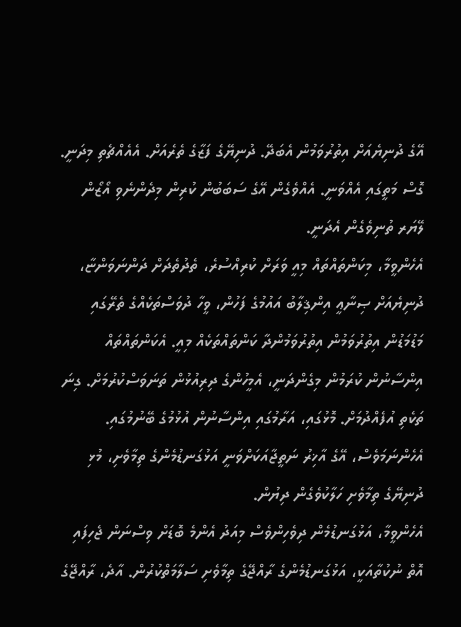އޭގެ ދުނިޔެއަށް އިތުރުވަމުން އެބަދޭ. ދުނިޔޭގެ ފަޒާގެ ތެރެއަށް. އެއެއްޗެތި މިދަނީ. ގޮސް މަތީގައި އެއްވަނީ. އެއްވެގެން އޭގެ ސަބަބުން ކުރިން މިދެންނެވި އޯޒޯން ލޭޔަރ ތުނިވެގެން އެދަނީ.
އެހެންވީމާ، މިކަންތައްތައް މިއީ ވަރަށް ކުރިއްސުރެ، ތެދުތެދަށް ދަންނަވަންޏާ، ދުނިޔެއަށް ޞިނާޢީ އިންޤިލާބު އައުމުގެ ފަހުން، ވީހާ ދުވަސްތަކެއްގެ ތެރޭގައި މަޑުމަޑުން އިތުރުވަމުން އިތުރުވަމުންދާ ކަންތައްތަކެއް މިއީ. އެކަންތައްތައް އިންސާނުން ކުރަމުން މިގެންދަނީ، އެމީހުންގެ ދިރިއުޅުން ތަނަވަސްކުރުމަށް. ގިނަ ތަކެތި އުފެއްދުމަށް. މޮޅުގައި، އަރާމުގައި އިންސާނުން އުޅުމުގެ ބޭނުމުގައި. އެހެންނަމަވެސް، އޭގެ އާޚިރު ނަތީޖާއަކަށްވަނީ އަޅުގަނޑުމެންގެ ތިމާވެށި، މުޅި ދުނިޔޭގެ ތިމާވެށި ހަލާކުވެގެން ދިޔުން.
އެހެންވީމާ، އަޅުގަނޑުމެން ދިވެހިންވެސް މިއަދު އެންމެ ބޮޑަށް ވިސްނަން ޖެހިފައި އޮތް ނުކުތާއަކީ، އަޅުގަނޑުމެންގެ ރާއްޖޭގެ ތިމާވެށި ސަލާމަތްކުރުން. އާދެ، ރާއްޖޭގެ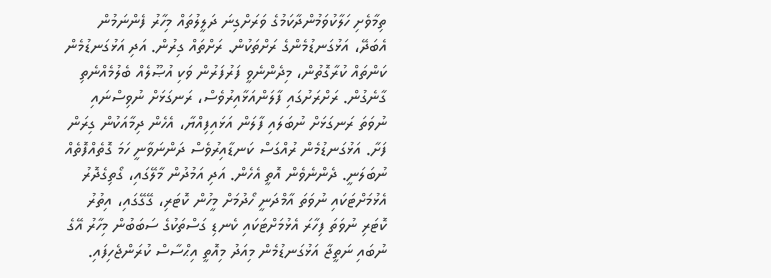ތިމާވެށި ހަލާކުވަމުންދާކަމުގެ ވަރަށްގިނަ ދަލީލުތައް މިހާރު ފެންނަމުން އެބަދޭ، އަޅުގަނޑުމެންގެ ރަށްތަކުން. ރަށްތައް ގިރުން. އަދި އަޅުގަނޑުމެން ކަންތައް ކުރާގޮތުން، މިދެންނެވީ ފަރުފަރުން ވަކި އުޞޫލެއް ބެލުމެއްނެތި ގާނެގުން. ރަށްރަށުގައި ފާލަންއަޅާއިރުވެސް، ރަނގަޅަށް ނުވިސްނައި ނުވަތަ ރަނގަޅަށް ނުބަލައި ފާލަން އަޅައިފިއްޔާ، އެހެން ދިމާއަކުން ގިރަން ފަށާ. އަޅުގަނޑުމެން ރުއްގަސް ކަނޑާއިރުވެސް ދަންނަވާނީ ހަމަ ގޮތެއްފޮތެއް ނުބަލަނީ. ދެންނެވެން އޮތީ އެހެން. އަދި އަމުދުން މާލޭގައި، ގޯތިގެދޮރު އެޅުމަށްޓަކައި ނުވަތަ އާމްދަނީ ހޯދުމަށް މީހުން ކޮޓަރި، ގޭގޭގައި، އިތުރު ކޮޓަރި ނުވަތަ ފިހާރަ އެޅުމަށްޓަކައި ކެނޑި ގަސްތަކުގެ ސަބަބުން މިހާރު އޭގެ ނުބައި ނަތީޖާ އަޅުގަނޑުމެން މިއަދު މިއޮތީ އިޙްސާސް ކުރަންޖެހިފައި.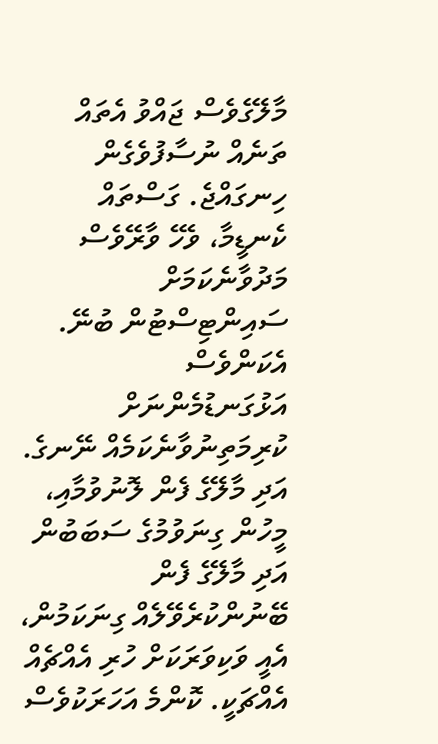މާލޭގެވެސް ޖައްވު އެތައް ތަނެއް ނުސާފުވެގެން ހިނގައްޖެ. ގަސްތައް ކެނޑީމާ، ވެހޭ ވާރޭވެސް މަދުވާނެކަމަށް ސައިންޓިސްޓުން ބުނޭ. އެކަންވެސް އަޅުގަނޑުމެންނަށް ކުރިމަތިނުވާނެކަމެއް ނޭނގެ. އަދި މާލޭގެ ފެން ލޮނުވުމާއި، މީހުން ގިނަވުމުގެ ސަބަބުން އަދި މާލޭގެ ފެން ބޭނުންކުރެވޭލެއް ގިނަކަމުން، އެއީ ވަކިވަރަކަށް ހުރި އެއްޗެއް އެއްޗަކީ. ކޮންމެ އަހަރަކުވެސް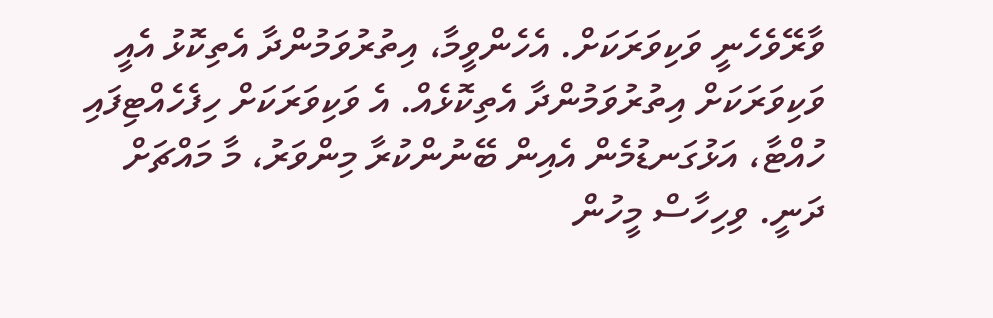ވާރޭވެހެނީ ވަކިވަރަކަށް. އެހެންވީމާ، އިތުރުވަމުންދާ އެތިކޮޅު އެއީ ވަކިވަރަކަށް އިތުރުވަމުންދާ އެތިކޮޅެއް. އެ ވަކިވަރަކަށް ހިފެހެއްޓިފައި ހުއްޓާ، އަޅުގަނޑުމެން އެއިން ބޭނުންކުރާ މިންވަރު، މާ މައްޗަށް ދަނީ. ވިހިހާސް މީހުން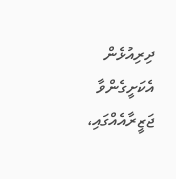ދިރިއުޅެން އެކަށީގެންވާ ޖަޒީރާއެއްގައި،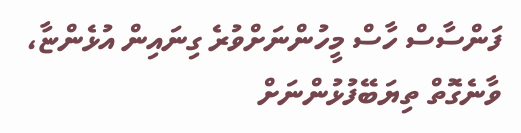ފަންސާސް ހާސް މީހުންނަށްވުރެ ގިނައިން އުޅެންޏާ، ވާނެގޮތް ތިޔަބޭފުޅުންނަށް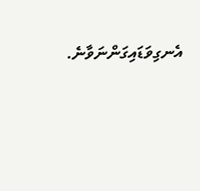އެނގިވަޑައިގަންނަވާނެ.